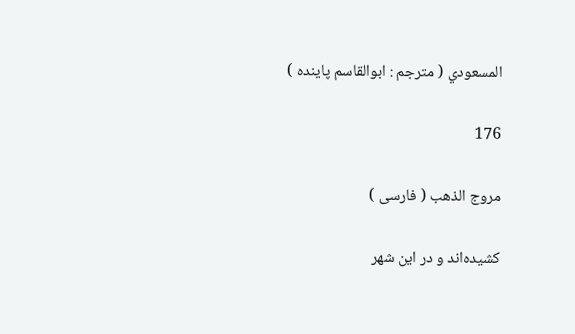المسعودي ( مترجم : ابوالقاسم پاينده )

176

مروج الذهب ( فارسى )

كشيده‌اند و در اين شهر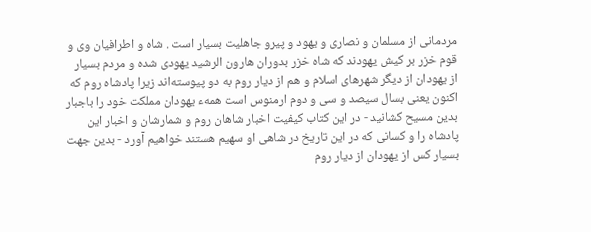مردمانى از مسلمان و نصارى و يهود و پيرو جاهليت بسيار است . شاه و اطرافيان وى و قوم خزر بر كيش يهودند كه شاه خزر بدوران هارون الرشيد يهودى شده و مردم بسيار از يهودان از ديگر شهرهاى اسلام و هم از ديار روم به دو پيوسته‌اند زيرا پادشاه روم كه اكنون يعنى بسال سيصد و سى و دوم ارمنوس است همهء يهودان مملكت خود را باجبار بدين مسيح كشانيد - در اين كتاب كيفيت اخبار شاهان روم و شمارشان و اخبار اين پادشاه را و كسانى كه در اين تاريخ در شاهى او سهيم هستند خواهيم آورد - بدين جهت بسيار كس از يهودان از ديار روم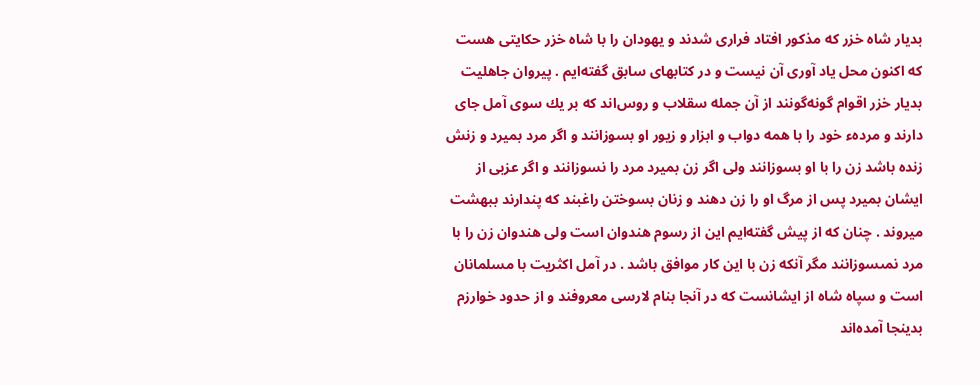بديار شاه خزر كه مذكور افتاد فرارى شدند و يهودان را با شاه خزر حكايتى هست كه اكنون محل ياد آورى آن نيست و در كتابهاى سابق گفته‌ايم . پيروان جاهليت بديار خزر اقوام گونه‌گونند از آن جمله سقلاب و روس‌اند كه بر يك سوى آمل جاى دارند و مردهء خود را با همه دواب و ابزار و زيور او بسوزانند و اگر مرد بميرد و زنش زنده باشد زن را با او بسوزانند ولى اگر زن بميرد مرد را نسوزانند و اگر عزبى از ايشان بميرد پس از مرگ او را زن دهند و زنان بسوختن راغبند كه پندارند ببهشت ميروند . چنان كه از پيش گفته‌ايم اين از رسوم هندوان است ولى هندوان زن را با مرد نمىسوزانند مگر آنكه زن با اين كار موافق باشد . در آمل اكثريت با مسلمانان است و سپاه شاه از ايشانست كه در آنجا بنام لارسى معروفند و از حدود خوارزم بدينجا آمده‌اند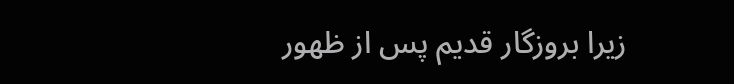زيرا بروزگار قديم پس از ظهور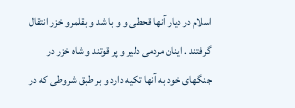اسلام در ديار آنها قحطى و و با شد و بقلمرو خزر انتقال گرفتند . اينان مردمى دلير و پر قوتند و شاه خزر در جنگهاى خود به آنها تكيه دارد و بر طبق شروطى كه در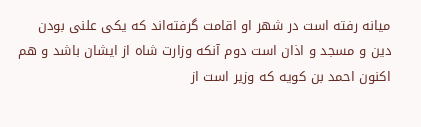ميانه رفته است در شهر او اقامت گرفته‌اند كه يكى علنى بودن دين و مسجد و اذان است دوم آنكه وزارت شاه از ايشان باشد و هم اكنون احمد بن كويه كه وزير است از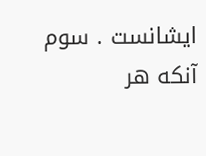ايشانست . سوم آنكه هر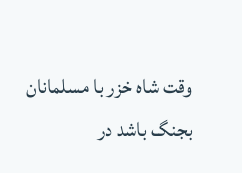وقت شاه خزر با مسلمانان بجنگ باشد در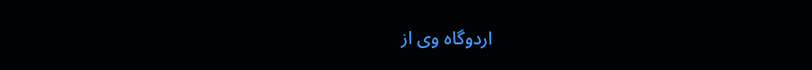اردوگاه وى از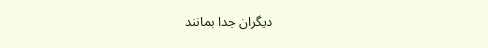ديگران جدا بمانند